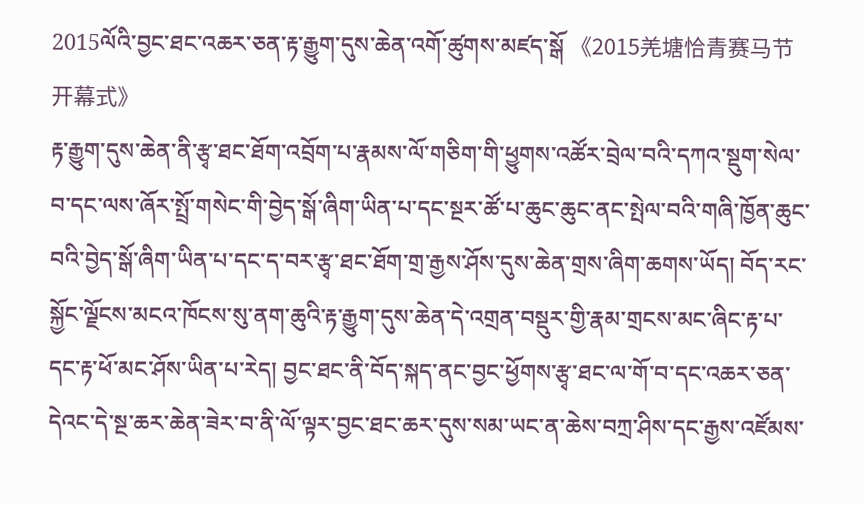2015ལོའི་བྱང་ཐང་འཆར་ཅན་རྟ་རྒྱུག་དུས་ཆེན་འགོ་ཚུགས་མཛད་སྒོ 《2015羌塘恰青赛马节开幕式》
རྟ་རྒྱུག་དུས་ཆེན་ནི་རྩྭ་ཐང་ཐོག་འབྲོག་པ་རྣམས་ལོ་གཅིག་གི་ཕྱུགས་འཚོར་བྲེལ་བའི་དཀའ་སྡུག་སེལ་བ་དང་ལས་ཞོར་སྤྲོ་གསེང་གི་བྱེད་སྒོ་ཞིག་ཡིན་པ་དང་སྔར་ཚོ་པ་ཆུང་ཆུང་ནང་སྤེལ་བའི་གཞི་ཁྱོན་ཆུང་བའི་བྱེད་སྒོ་ཞིག་ཡིན་པ་དང་ད་བར་རྩྭ་ཐང་ཐོག་གྲ་རྒྱས་ཤོས་དུས་ཆེན་གྲས་ཞིག་ཆགས་ཡོད། བོད་རང་སྐྱོང་ལྗོངས་མངའ་ཁོངས་སུ་ནག་ཆུའི་རྟ་རྒྱུག་དུས་ཆེན་དེ་འགྲན་བསྡུར་གྱི་རྣམ་གྲངས་མང་ཞིང་རྟ་པ་དང་རྟ་ཕོ་མང་ཤོས་ཡིན་པ་རེད། བྱང་ཐང་ནི་བོད་སྐད་ནང་བྱང་ཕྱོགས་རྩྭ་ཐང་ལ་གོ་བ་དང་འཆར་ཅན་དེའང་དེ་སྔ་ཆར་ཆེན་ཟེར་བ་ནི་ལོ་ལྟར་བྱང་ཐང་ཆར་དུས་སམ་ཡང་ན་ཆེས་བཀྲ་ཤིས་དང་རྒྱས་འཛོམས་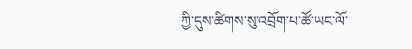ཀྱི་དུས་ཚིགས་སུ་འབྲོག་པ་ཚོ་ཡང་ལོ་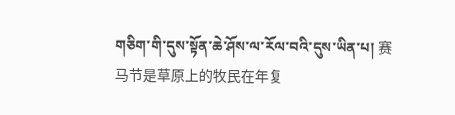གཅིག་གི་དུས་སྟོན་ཆེ་ཤོས་ལ་རོལ་བའི་དུས་ཡིན་པ། 赛马节是草原上的牧民在年复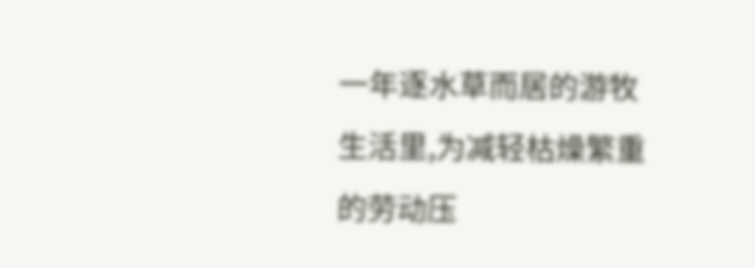一年逐水草而居的游牧生活里,为减轻枯燥繁重的劳动压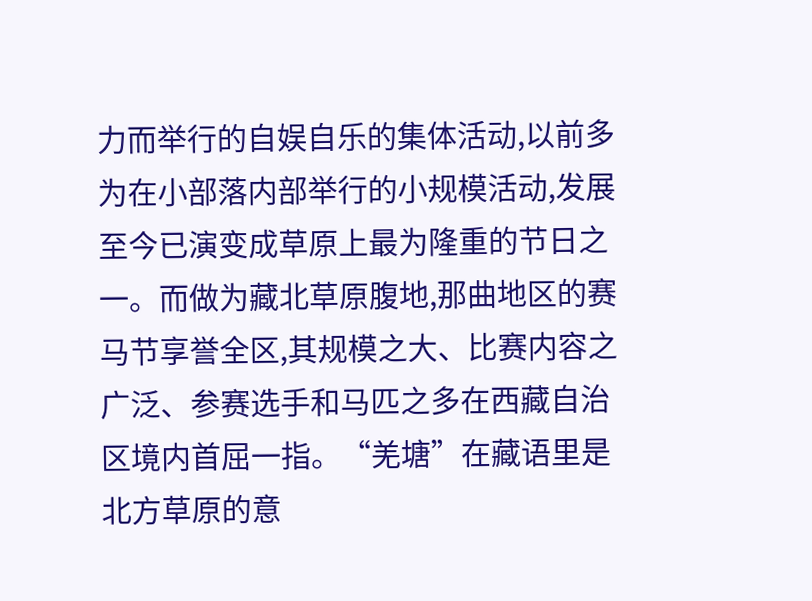力而举行的自娱自乐的集体活动,以前多为在小部落内部举行的小规模活动,发展至今已演变成草原上最为隆重的节日之一。而做为藏北草原腹地,那曲地区的赛马节享誉全区,其规模之大、比赛内容之广泛、参赛选手和马匹之多在西藏自治区境内首屈一指。“羌塘”在藏语里是北方草原的意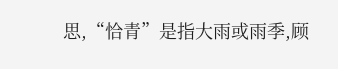思,“恰青”是指大雨或雨季,顾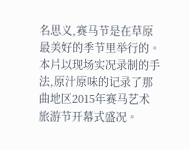名思义,赛马节是在草原最美好的季节里举行的。本片以现场实况录制的手法,原汁原味的记录了那曲地区2015年赛马艺术旅游节开幕式盛况。